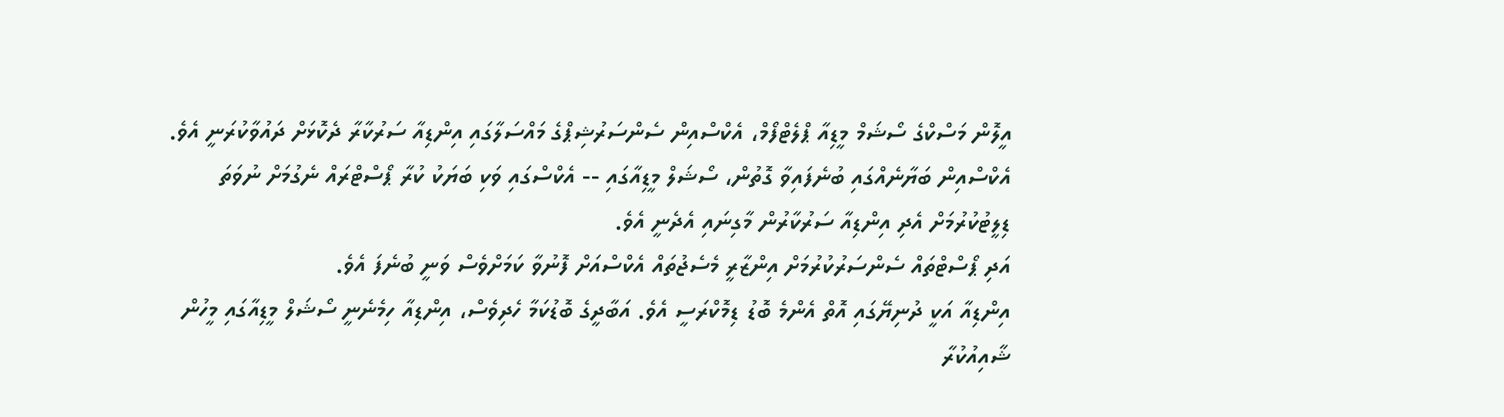އީލޮން މަސްކްގެ ސޯޝަމް މީޑިއާ ޕްލެޓްފޯމް، އެކްސްއިން ސެންސަރުޝިޕްގެ މައްސަލާގައި އިންޑިއާ ސަރުކާރާ ދެކޮޅަށް ދައުވާކުރަނީ އެވެ.
އެކްސްއިން ބަޔާނެއްގައި ބުނެފައިވާ ގޮތުން، ސޯޝަލް މީޑިއާގައި -- އެކްސްގައި ވަކި ބަޔަކު ކުރާ ޕޯސްޓްރައް ނެގުމަށް ނުވަތަ ޑިލީޓުކުރުމަށް އެދި އިންޑިއާ ސަރުކާރުން މާގިނައި އެދެނީ އެވެ.
އަދި ޕޯސްޓްތައް ސެންސަރުކުރުމަށް އިންޒާރީ މެސެޖުތައް އެކްސްއަށް ފޮނުވާ ކަމަށްވެސް ވަނީ ބުނެފަ އެވެ.
އިންޑިއާ އަކީ ދުނިޔޭގައި އޮތް އެންމެ ބޮޑު ޑިމޮކްރަސީ އެވެ. އަބާދީގެ ބޮޑުކަމާ ހެދިވެސް، އިންޑިއާ ހިމެނެނީ ސޯޝަލް މީޑިއާގައި މީހުން ޝާއިއުކުރާ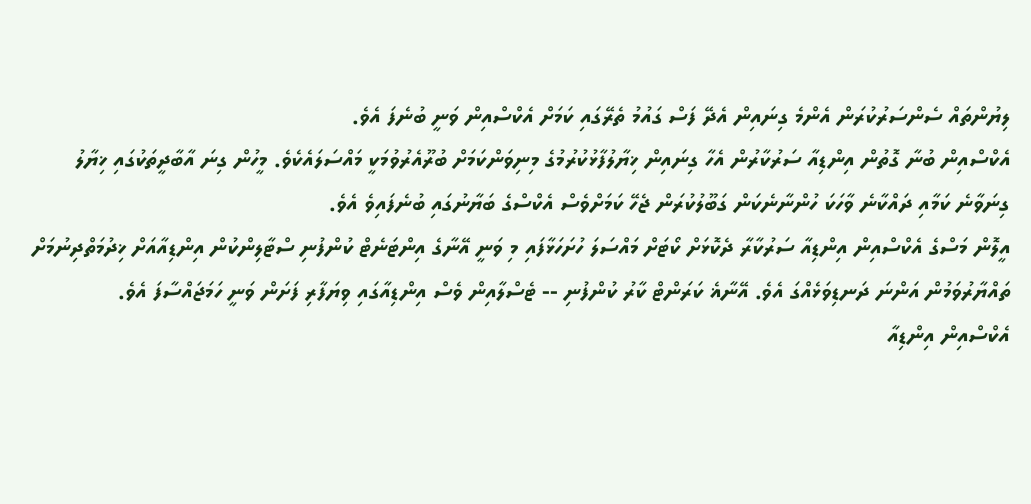ލިޔުންތައް ސެންސަރުކުރަން އެންމެ ގިނައިން އެދޭ ފަސް ގައުމު ތެރޭގައި ކަމަށް އެކްސްއިން ވަނީ ބުނެފަ އެވެ.
އެކްސްއިން ބުނާ ގޮތުން އިންޑިއާ ސަރުކާރުން އެހާ ގިނައިން ޚިޔާލުފާޅުކުރުމުގެ މިނިވަންކަމަށް ބުރޫއެރުވުމަކީ މައްސަލައެކެވެ. މީހުން ގިނަ އާބާދީތަކުގައި ޚިޔާލު ގިނަވާނެ ކަމާއި ދައްކާނެ ވާހަކަ ހުންނާނެކަން ގަބޫލުކުރަން ޖެހޭ ކަމަށްވެސް އެކްސްގެ ބަޔާނުގައި ބުނެފައިވެ އެވެ.
އީލޮން މަސްގެ އެކްސްއިން އިންޑިއާ ސަރުކާރާ ދެކޮޅަށް ކޯޓަށް މައްސަލަ ހުށަހަޅާފައި މި ވަނީ އޭނާގެ އިންޓަނެޓް ކުންފުނި ސްޓާލިންކުން އިންޑިއާއަށް ޚިދުމަތްދިނުމަށް ތައްޔާރުވަމުން އަންނަ ދަނޑިވަޅެއްގަ އެވެ. އޭނާޣެ ކަރަންޓް ކާރު ކުންފުނި -- ޓެސްލާއިން ވެސް އިންޑިއާގައި ވިޔަފާރި ފަށަން ވަނީ ހަމަޖައްސާފަ އެވެ.
އެކްސްއިން އިންޑިއާ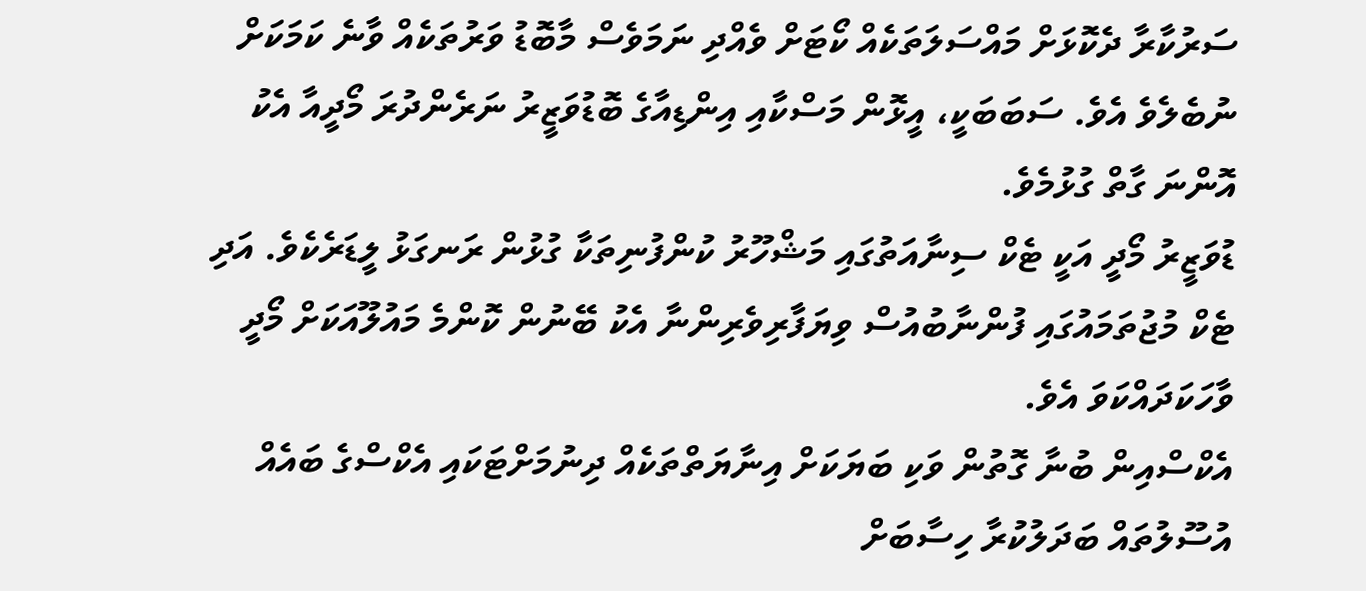ސަރުކާރާ ދެކޮޅަށް މައްސަލަތަކެއް ކޯޓަށް ވެއްދި ނަމަވެސް މާބޮޑު ވަރުތަކެއް ވާނެ ކަމަކަށް ނުބެލެވެ އެވެ. ސަބަބަކީ، އީޅޮން މަސްކާއި އިންޑިއާގެ ބޮޑުވަޒީރު ނަރެންދުރަ މޯދީއާ އެކު އޮންނަ ގާތް ގުޅުމެވެ.
ޑުވަޒީރު މޯދީ އަކީ ޓެކް ސިނާއަތުގައި މަޝްހޫރު ކުންފުނިތަކާ ގުޅުން ރަނގަޅު ލީޑަރެކެވެ. އަދި ޓެކް މުޖުތަމައުގައި ފުންނާބުއުސް ވިޔަފާރިވެރިންނާ އެކު ބޭނުން ކޮންމެ މައުލޫއަކަށް މޯދީ ވާހަކަދައްކަވަ އެވެ.
އެކްސްއިން ބުނާ ގޮތުން ވަކި ބަޔަކަށް އިނާޔަތްތަކެއް ދިނުމަށްޓަކައި އެކްސްގެ ބައެއް އުސޫލުތައް ބަދަލުކުރާ ހިސާބަށް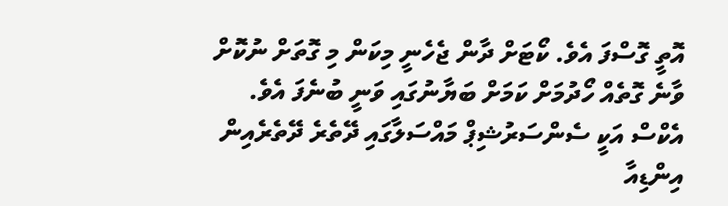އޮތީ ގޮސްފަ އެވެ. ކޯޓަށް ދާން ޖެހެނީ މިކަން މި ގޮތަށް ނުކޮށް ވާނެ ގޮތެއް ހޯދުމަށް ކަމަށް ބަޔާނުގައި ވަނީ ބުނެފަ އެވެ.
އެކްސް އަކީ ސެންސަރުޝިޕް މައްސަލާގައި ދޭތެރެ ދޭތެރެއިން އިންޑިއާ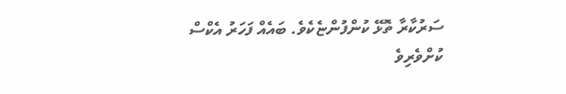ސަރުކާރާ ތޮޅޭ ކުންފުންޏެކެވެ. ބައެއް ފަހަރު އެކްސް ކުށްވެރިވެ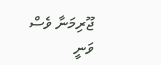ޖޫރިމަނާ ވެސް ވަނީ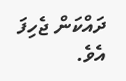ދައްކަން ޖެހިފަ އެވެ.